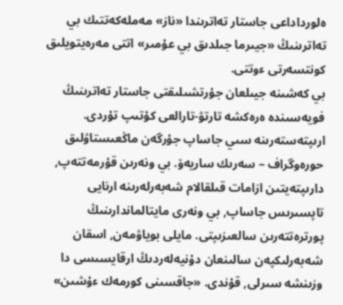ەلورداداعى جاستار تەاترىندا «ناز» مەملەكەتتىك بي تەاترىنىڭ «جيىرما جىلدىق بي عۇمىر» اتتى مەرەيتويلىق كونتسەرتى ءوتتى.
بي كەشىنە جيىلعان جۇرتشىلىقتى جاستار تەاترىنىڭ فويەسىندە ەرەكشە تارتۋ-تارالعى كۇتىپ تۇردى. ارىپتەستەرىنە سىي جاساپ جۇرگەن ماڭعىستاۋلىق حورەوگراف – سەرىك ساريەۆ. بي ونەرىن قۇرمەتتەپ, دارىپتەيتىن ازامات قىلقالام شەبەرلەرىنە ارنايى تاپسىرىس جاساپ, بي ونەرى مايتالماندارىنىڭ پورترەتتەرىن سالعىزىپتى. مايلى بوياۋمەن, اسقان شەبەرلىكپەن سالىنعان دۇنيەلەردىڭ ارقايسىسى دا وزىنشە سىرلى, قۇندى. «جاقسىنى كورمەك ءۇشىن»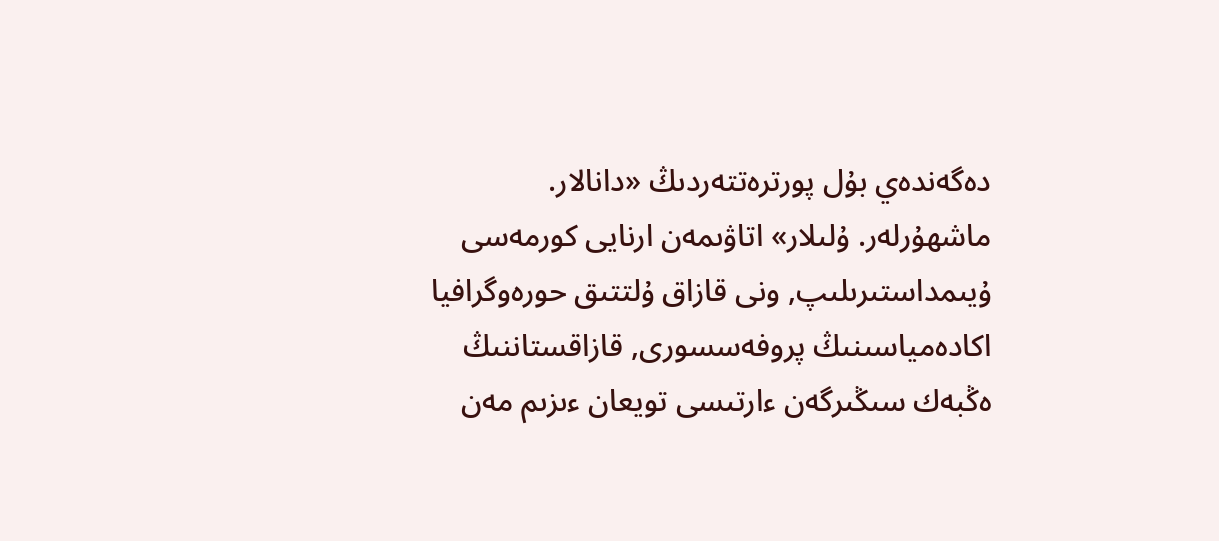دەگەندەي بۇل پورترەتتەردىڭ «دانالار. ماشھۇرلەر. ۇلىلار» اتاۋىمەن ارنايى كورمەسى ۇيىمداستىرىلىپ, ونى قازاق ۇلتتىق حورەوگرافيا اكادەمياسىنىڭ پروفەسسورى, قازاقستاننىڭ ەڭبەك سىڭىرگەن ءارتىسى تويعان ءىزىم مەن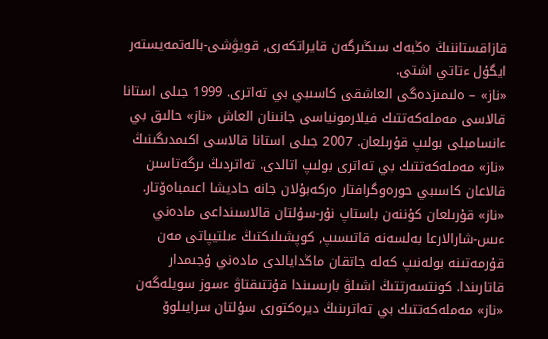قازاقستاننىڭ ەڭبەك سىڭىرگەن قايراتكەرى, قويۋشى-بالەتمەيستەر ايگۇل ءتاتي اشتى.
«ناز» – ەلىمىزدەگى العاشقى كاسىبي بي تەاترى. 1999 جىلى استانا قالاسى مەملەكەتتىك فيلارمونياسى جانىنان العاش «ناز» حالىق بي ءانسامبلى بولىپ قۇرىلعان. 2007 جىلى استانا قالاسى اكىمدىگىنىڭ «ناز» مەملەكەتتىك بي تەاترى بولىپ اتالدى. تەاتردىڭ ىرگەتاسىن قالاعان كاسىبي حورەوگرافتار ەركەبۇلان جانە حاديشا اعىمباەۆتار. «ناز» قۇرىلعان كۇننەن باستاپ نۇر-سۇلتان قالاسىنداعى مادەني ءىس-شارالارعا بەلسەنە قاتىسىپ, كوپشىلىكتىڭ ءىلتيپاتى مەن قۇرمەتىنە بولەنىپ كەلە جاتقان ماڭدايالدى مادەني ۇجىمدار قاتارىندا. كونتسەرتتىڭ اشىلۋ بارىسىندا قۇتتىقتاۋ ءسوز سويلەگەن «ناز» مەملەكەتتىك بي تەاترىنىڭ ديرەكتورى سۇلتان سرايىلوۆ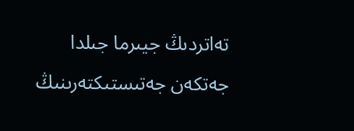تەاتردىڭ جيىرما جىلدا جەتكەن جەتىستىكتەرىنىڭ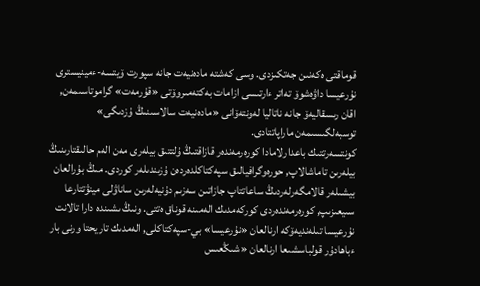قوماقتى ەكەنىن جەتكىزدى. وسى كەشتە مادەنيەت جانە سپورت ۆيتسە-ءمينيسترى نۇرعيسا داۋەشوۆ تەاتر ءارتىسى ازامات بەكتەمىروۆتى «قۇرمەت» گراموتاسىمەن, اقان رىسقاليەۆ جانە ناتاليا لەونتەۆانى «مادەنيەت سالاسىنىڭ ۇزدىگى» توسبەلگىسىمەن ماراپاتتادى.
كونتسەرتتىك باعدارلامادا كورەرمەندەر قازاقتىڭ ۇلتتىق بيلەرى مەن الەم حالىقتارىنىڭ بيلەرىن تاماشالاپ, حورەوگرافيالىق سپەكتاكلدەردەن ۇزىندىلەر كوردى. مىڭ بۇرالعان بيشىلەر قالامگەرلەردىڭ ساعاتتاپ جازاتىن سەزىم دۇنيەلەرىن ساناۋلى مينۋتتارعا سىيعىزىپ, كورەرمەندەردى كوركەمدىك الەمىنە قوناق ەتتى. ونىڭ ىشىندە دارا تالانت نۇرعيسا تىلەنديەۆكە ارنالعان «نۇرعيسا» بي-سپەكتاكلى, الەمدىك تاريحتا ورنى بار ءباھادۇر قولباسشىعا ارنالعان «شىڭعىس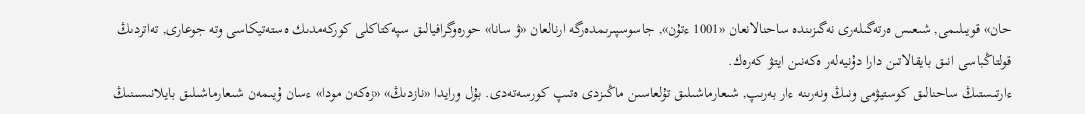حان» قويىلىمى, شىعىس ەرتەگىلەرى نەگىزىندە ساحنالانعان «1001 ءتۇن», جاسوسپىرىمدەرگە ارنالعان «ۋ سانا» حورەوگرافيالىق سپەكتاكلى كوركەمدىك ەستەتيكاسى وتە جوعارى, تەاتردىڭ قولتاڭباسى انىق بايقالاتىن دارا دۇنيەلەر ەكەنىن ايتۋ كەرەك.
ءارتىستىڭ ساحنالىق كوستيۋمى ونىڭ ونەرىنە ءار بەرىپ, شىعارماشىلىق تۇلعاسىن ماڭىزدى ەتىپ كورسەتەدى. بۇل ورايدا «نازدىڭ» «زەكەن مودا» ءسان ۇيىمەن شىعارماشىلىق بايلانىسىنىڭ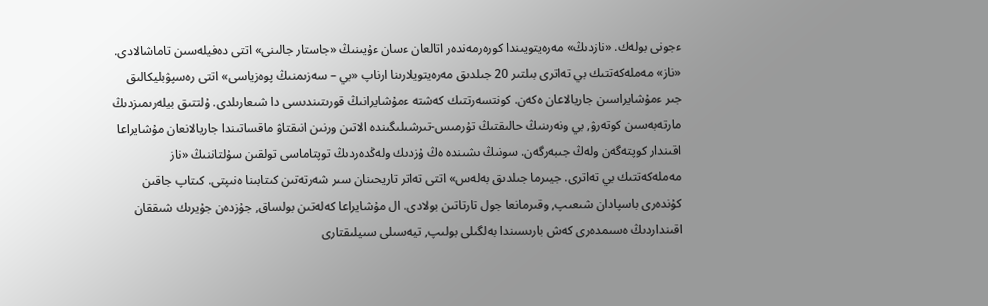ءجونى بولەك. «نازدىڭ» مەرەيتويىندا كورەرمەندەر اتالعان ءسان ءۇيىنىڭ «جاستار جالىنى» اتتى دەفيلەسىن تاماشالادى.
«ناز» مەملەكەتتىك بي تەاترى بىلتىر 20 جىلدىق مەرەيتويلارىنا ارناپ «بي – سەزىمنىڭ پوەزياسى» اتتى رەسپۋبليكالىق جىر ءمۇشايراسىن جاريالاعان ەكەن. كونتسەرتتىك كەشتە ءمۇشايرانىڭ قورىتىندىسى دا شىعارىلدى. ۇلتتىق بيلەرىمىزدىڭ مارتەبەسىن كوتەرۋ, بي ونەرىنىڭ حالىقتىڭ تۇرمىس-تىرشىلىگىندە الاتىن ورنىن انىقتاۋ ماقساتىندا جاريالانعان مۇشايراعا اقىندار كوپتەگەن ولەڭ جىبەرگەن. سونىڭ ىشىندە ەڭ ۇزدىك ولەڭدەردىڭ توپتاماسى تولقىن سۇلتاننىڭ «ناز مەملەكەتتىك بي تەاترى. جيىرما جىلدىق بەلەس» اتتى تەاتر تاريحىنان سىر شەرتەتىن كىتابىنا ەنىپتى. كىتاپ جاقىن كۇندەرى باسپادان شىعىپ, وقىرمانعا جول تارتاتىن بولادى. ال مۇشايراعا كەلەتىن بولساق, جۇزدەن جۇيرىك شىققان اقىنداردىڭ ەسىمدەرى كەش بارىسىندا بەلگىلى بولىپ, تيەسىلى سىيلىقتارى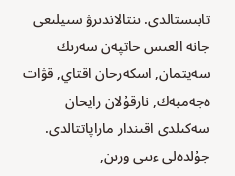تابىستالدى. ىنتالاندىرۋ سىيلىعى جانە العىس حاتپەن سەرىك سەيتمان, اسكەرحان اقتاي, قۋات ەجەمبەك, نارقۇلان رايحان سەكىلدى اقىندار ماراپاتتالدى. جۇلدەلى ءىىى ورىن,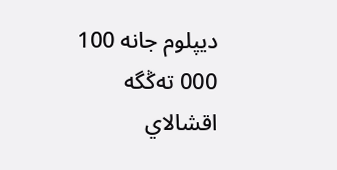ديپلوم جانە 100 000 تەڭگە اقشالاي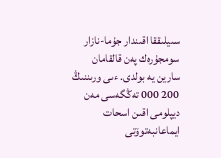سىيلىققا اقىندار جۇما-نازار سومجۇرەك پەن قالقامان سارين يە بولدى. ءىى ورىننىڭ 200 000 تەڭگەسى مەن ديپلومى اقىن اسحات ايماعانبەتوۆتى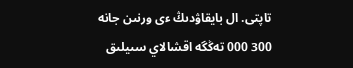تاپتى. ال بايقاۋدىڭ ءى ورنىن جانە 300 000 تەڭگە اقشالاي سىيلىق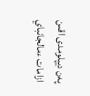پەن ديپلومدى اقىن ازامات ءمالجانباي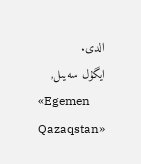الدى.
ايگۇل سەيىل,
«Egemen Qazaqstan»